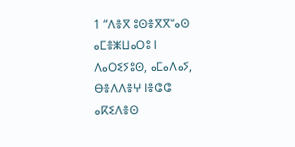1 “ⴷⴻⴳ ⵓⵙⴻⴳⴳⵯⴰⵙ ⴰⵎⴻⵥⵡⴰⵔⵓ ⵏ ⴷⴰⵔⵉⵢⵓⵙ, ⴰⵎⴰⴷⴰⵢ, ⴱⴻⴷⴷⴻⵖ ⵏⴻⵛⵛ ⴰⴽⵉⴷⴻⵙ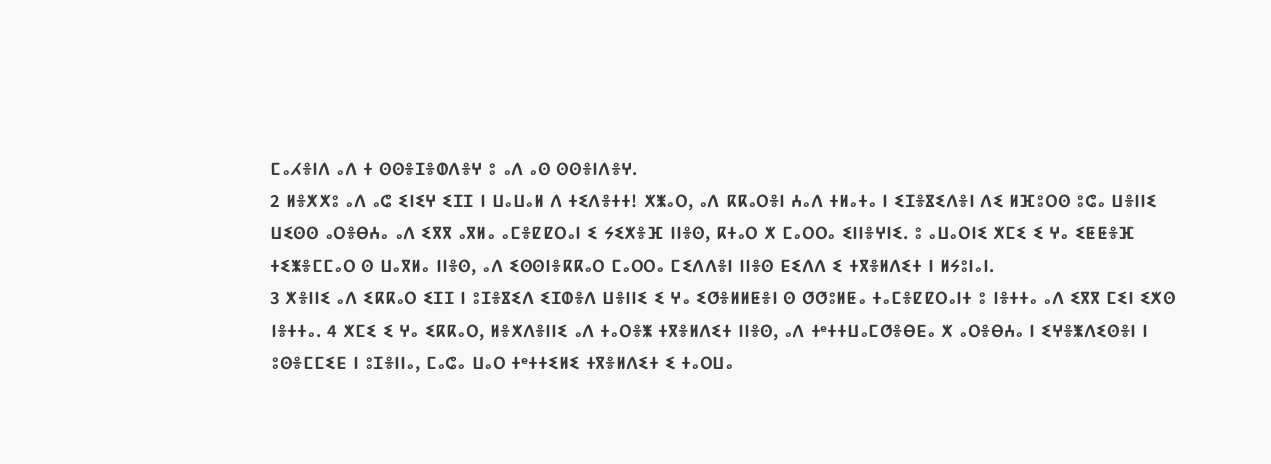ⵎⴰⵃⴻⵏⴷ ⴰⴷ ⵜ ⵙⵙⴻⵊⴻⵀⴷⴻⵖ ⵓ ⴰⴷ ⴰⵙ ⵙⵙⴻⵏⴷⴻⵖ.
2 ⵍⴻⵅⵅⵓ ⴰⴷ ⴰⵛ ⵉⵏⵉⵖ ⵉⵊⵊ ⵏ ⵡⴰⵡⴰⵍ ⴷ ⵜⵉⴷⴻⵜⵜ! ⵅⵥⴰⵔ, ⴰⴷ ⴽⴽⴰⵔⴻⵏ ⵄⴰⴷ ⵜⵍⴰⵜⴰ ⵏ ⵉⵊⴻⴵⵉⴷⴻⵏ ⴷⵉ ⵍⴼⵓⵔⵙ ⵓⵛⴰ ⵡⴻⵏⵏⵉ ⵡⵉⵙⵙ ⴰⵔⴻⴱⵄⴰ ⴰⴷ ⵉⴳⴳ ⴰⴳⵍⴰ ⴰⵎⴻⵇⵇⵔⴰⵏ ⵉ ⵢⵉⵅⴻⴼ ⵏⵏⴻⵙ, ⴽⵜⴰⵔ ⵅ ⵎⴰⵔⵔⴰ ⵉⵏⵏⴻⵖⵏⵉ. ⵓ ⴰⵡⴰⵔⵏⵉ ⵅⵎⵉ ⵉ ⵖⴰ ⵉⵟⵟⴻⴼ ⵜⵉⵥⴻⵎⵎⴰⵔ ⵙ ⵡⴰⴳⵍⴰ ⵏⵏⴻⵙ, ⴰⴷ ⵉⵙⵙⵏⴻⴽⴽⴰⵔ ⵎⴰⵔⵔⴰ ⵎⵉⴷⴷⴻⵏ ⵏⵏⴻⵙ ⴹⵉⴷⴷ ⵉ ⵜⴳⴻⵍⴷⵉⵜ ⵏ ⵍⵢⵓⵏⴰⵏ.
3 ⵅⴻⵏⵏⵉ ⴰⴷ ⵉⴽⴽⴰⵔ ⵉⵊⵊ ⵏ ⵓⵊⴻⴵⵉⴷ ⵉⵊⵀⴻⴷ ⵡⴻⵏⵏⵉ ⵉ ⵖⴰ ⵉⵚⴻⵍⵍⵟⴻⵏ ⵙ ⵚⵚⵓⵍⵟⴰ ⵜⴰⵎⴻⵇⵇⵔⴰⵏⵜ ⵓ ⵏⴻⵜⵜⴰ ⴰⴷ ⵉⴳⴳ ⵎⵉⵏ ⵉⵅⵙ ⵏⴻⵜⵜⴰ. 4 ⵅⵎⵉ ⵉ ⵖⴰ ⵉⴽⴽⴰⵔ, ⵍⴻⵅⴷⴻⵏⵏⵉ ⴰⴷ ⵜⴰⵔⴻⵥ ⵜⴳⴻⵍⴷⵉⵜ ⵏⵏⴻⵙ, ⴰⴷ ⵜᵉⵜⵜⵡⴰⵎⵚⴻⴱⴹⴰ ⵅ ⴰⵔⴻⴱⵄⴰ ⵏ ⵉⵖⴻⵥⴷⵉⵙⴻⵏ ⵏ ⵓⵙⴻⵎⵎⵉⴹ ⵏ ⵓⵊⴻⵏⵏⴰ, ⵎⴰⵛⴰ ⵡⴰⵔ ⵜᵉⵜⵜⵉⵍⵉ ⵜⴳⴻⵍⴷⵉⵜ ⵉ ⵜⴰⵔⵡⴰ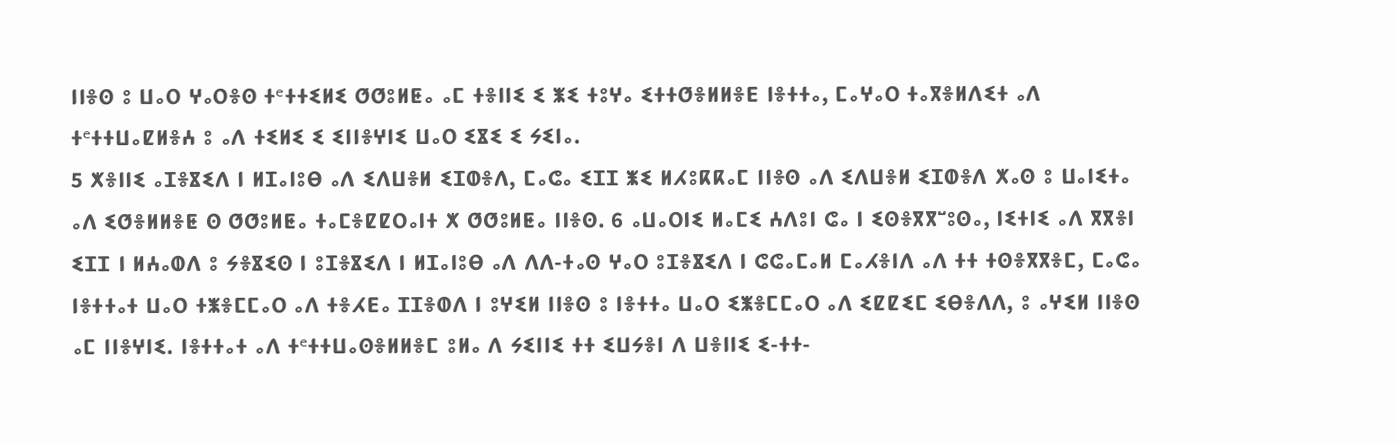ⵏⵏⴻⵙ ⵓ ⵡⴰⵔ ⵖⴰⵔⴻⵙ ⵜᵉⵜⵜⵉⵍⵉ ⵚⵚⵓⵍⵟⴰ ⴰⵎ ⵜⴻⵏⵏⵉ ⵉ ⵥⵉ ⵜⵓⵖⴰ ⵉⵜⵜⵚⴻⵍⵍⴻⴹ ⵏⴻⵜⵜⴰ, ⵎⴰⵖⴰⵔ ⵜⴰⴳⴻⵍⴷⵉⵜ ⴰⴷ ⵜᵉⵜⵜⵡⴰⵇⵍⴻⵄ ⵓ ⴰⴷ ⵜⵉⵍⵉ ⵉ ⵉⵏⵏⴻⵖⵏⵉ ⵡⴰⵔ ⵉⴵⵉ ⵉ ⵢⵉⵏⴰ.
5 ⵅⴻⵏⵏⵉ ⴰⵊⴻⴵⵉⴷ ⵏ ⵍⵊⴰⵏⵓⴱ ⴰⴷ ⵉⴷⵡⴻⵍ ⵉⵊⵀⴻⴷ, ⵎⴰⵛⴰ ⵉⵊⵊ ⵥⵉ ⵍⵃⵓⴽⴽⴰⵎ ⵏⵏⴻⵙ ⴰⴷ ⵉⴷⵡⴻⵍ ⵉⵊⵀⴻⴷ ⵅⴰⵙ ⵓ ⵡⴰⵏⵉⵜⴰ ⴰⴷ ⵉⵚⴻⵍⵍⴻⵟ ⵙ ⵚⵚⵓⵍⵟⴰ ⵜⴰⵎⴻⵇⵇⵔⴰⵏⵜ ⵅ ⵚⵚⵓⵍⵟⴰ ⵏⵏⴻⵙ. 6 ⴰⵡⴰⵔⵏⵉ ⵍⴰⵎⵉ ⵄⴷⵓⵏ ⵛⴰ ⵏ ⵉⵙⴻⴳⴳⵯⵓⵙⴰ, ⵏⵉⵜⵏⵉ ⴰⴷ ⴳⴳⴻⵏ ⵉⵊⵊ ⵏ ⵍⵄⴰⵀⴷ ⵓ ⵢⴻⴵⵉⵙ ⵏ ⵓⵊⴻⴵⵉⴷ ⵏ ⵍⵊⴰⵏⵓⴱ ⴰⴷ ⴷⴷ-ⵜⴰⵙ ⵖⴰⵔ ⵓⵊⴻⴵⵉⴷ ⵏ ⵛⵛⴰⵎⴰⵍ ⵎⴰⵃⴻⵏⴷ ⴰⴷ ⵜⵜ ⵜⵙⴻⴳⴳⴻⵎ, ⵎⴰⵛⴰ ⵏⴻⵜⵜⴰⵜ ⵡⴰⵔ ⵜⵥⴻⵎⵎⴰⵔ ⴰⴷ ⵜⴻⵃⴹⴰ ⵊⵊⴻⵀⴷ ⵏ ⵓⵖⵉⵍ ⵏⵏⴻⵙ ⵓ ⵏⴻⵜⵜⴰ ⵡⴰⵔ ⵉⵥⴻⵎⵎⴰⵔ ⴰⴷ ⵉⵇⵇⵉⵎ ⵉⴱⴻⴷⴷ, ⵓ ⴰⵖⵉⵍ ⵏⵏⴻⵙ ⴰⵎ ⵏⵏⴻⵖⵏⵉ. ⵏⴻⵜⵜⴰⵜ ⴰⴷ ⵜᵉⵜⵜⵡⴰⵙⴻⵍⵍⴻⵎ ⵓⵍⴰ ⴷ ⵢⵉⵏⵏⵉ ⵜⵜ ⵉⵡⵢⴻⵏ ⴷ ⵡⴻⵏⵏⵉ ⵉ-ⵜⵜ-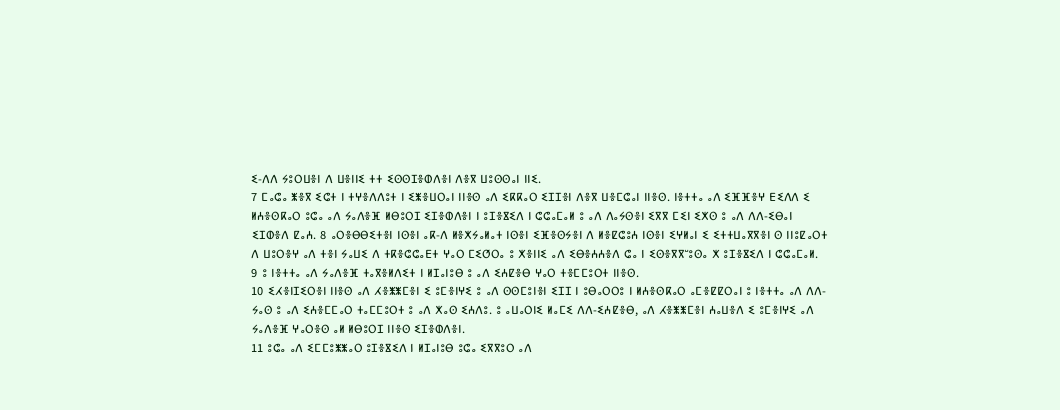ⵉ-ⴷⴷ ⵢⵓⵔⵡⴻⵏ ⴷ ⵡⴻⵏⵏⵉ ⵜⵜ ⵉⵙⵙⵊⴻⵀⴷⴻⵏ ⴷⴻⴳ ⵡⵓⵙⵙⴰⵏ ⵏⵏⵉ.
7 ⵎⴰⵛⴰ ⵥⴻⴳ ⵉⵛⵜ ⵏ ⵜⵖⴻⴷⴷⵓⵜ ⵏ ⵉⵥⴻⵡⵔⴰⵏ ⵏⵏⴻⵙ ⴰⴷ ⵉⴽⴽⴰⵔ ⵉⵊⵊⴻⵏ ⴷⴻⴳ ⵡⴻⵎⵛⴰⵏ ⵏⵏⴻⵙ. ⵏⴻⵜⵜⴰ ⴰⴷ ⵉⴼⴼⴻⵖ ⴹⵉⴷⴷ ⵉ ⵍⵄⴻⵙⴽⴰⵔ ⵓⵛⴰ ⴰⴷ ⵢⴰⴷⴻⴼ ⵍⴱⵓⵔⵊ ⵉⵊⴻⵀⴷⴻⵏ ⵏ ⵓⵊⴻⴵⵉⴷ ⵏ ⵛⵛⴰⵎⴰⵍ ⵓ ⴰⴷ ⴷⴰⵢⵙⴻⵏ ⵉⴳⴳ ⵎⵉⵏ ⵉⵅⵙ ⵓ ⴰⴷ ⴷⴷ-ⵉⴱⴰⵏ ⵉⵊⵀⴻⴷ ⵇⴰⵄ. 8 ⴰⵔⴻⴱⴱⵉⵜⴻⵏ ⵏⵙⴻⵏ ⴰⴽ-ⴷ ⵍⴻⵅⵢⴰⵍⴰⵜ ⵏⵙⴻⵏ ⵉⴼⴻⵙⵢⴻⵏ ⴷ ⵍⴻⵇⵛⵓⵄ ⵏⵙⴻⵏ ⵉⵖⵍⴰⵏ ⵉ ⵉⵜⵜⵡⴰⴳⴳⴻⵏ ⵙ ⵏⵏⵓⵇⴰⵔⵜ ⴷ ⵡⵓⵔⴻⵖ ⴰⴷ ⵜⴻⵏ ⵢⴰⵡⵉ ⴷ ⵜⴽⴻⵛⵛⴰⴹⵜ ⵖⴰⵔ ⵎⵉⵚⵔⴰ ⵓ ⵅⴻⵏⵏⵉ ⴰⴷ ⵉⴱⴻⵄⵄⴻⴷ ⵛⴰ ⵏ ⵉⵙⴻⴳⴳⵯⵓⵙⴰ ⵅ ⵓⵊⴻⴵⵉⴷ ⵏ ⵛⵛⴰⵎⴰⵍ. 9 ⵓ ⵏⴻⵜⵜⴰ ⴰⴷ ⵢⴰⴷⴻⴼ ⵜⴰⴳⴻⵍⴷⵉⵜ ⵏ ⵍⵊⴰⵏⵓⴱ ⵓ ⴰⴷ ⵉⵄⵇⴻⴱ ⵖⴰⵔ ⵜⴻⵎⵎⵓⵔⵜ ⵏⵏⴻⵙ.
10 ⵉⵃⴻⵏⵊⵉⵔⴻⵏ ⵏⵏⴻⵙ ⴰⴷ ⵃⴻⵥⵥⵎⴻⵏ ⵉ ⵓⵎⴻⵏⵖⵉ ⵓ ⴰⴷ ⵙⵙⵎⵓⵏⴻⵏ ⵉⵊⵊ ⵏ ⵓⴱⴰⵔⵔⵓ ⵏ ⵍⵄⴻⵙⴽⴰⵔ ⴰⵎⴻⵇⵇⵔⴰⵏ ⵓ ⵏⴻⵜⵜⴰ ⴰⴷ ⴷⴷ-ⵢⴰⵙ ⵓ ⴰⴷ ⵉⵄⴻⵎⵎⴰⵔ ⵜⴰⵎⵎⵓⵔⵜ ⵓ ⴰⴷ ⵅⴰⵙ ⵉⵄⴷⵓ. ⵓ ⴰⵡⴰⵔⵏⵉ ⵍⴰⵎⵉ ⴷⴷ-ⵉⵄⵇⴻⴱ, ⴰⴷ ⵃⴻⵥⵥⵎⴻⵏ ⵄⴰⵡⴻⴷ ⵉ ⵓⵎⴻⵏⵖⵉ ⴰⴷ ⵢⴰⴷⴻⴼ ⵖⴰⵔⴻⵙ ⴰⵍ ⵍⴱⵓⵔⵊ ⵏⵏⴻⵙ ⵉⵊⴻⵀⴷⴻⵏ.
11 ⵓⵛⴰ ⴰⴷ ⵉⵎⵎⵓⵥⵥⴰⵔ ⵓⵊⴻⴵⵉⴷ ⵏ ⵍⵊⴰⵏⵓⴱ ⵓⵛⴰ ⵉⴳⴳⵓⵔ ⴰⴷ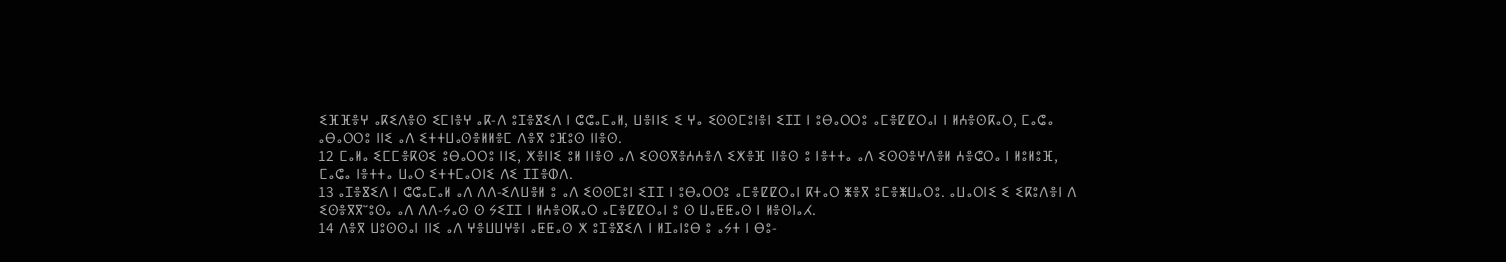ⵉⴼⴼⴻⵖ ⴰⴽⵉⴷⴻⵙ ⵉⵎⵏⴻⵖ ⴰⴽ-ⴷ ⵓⵊⴻⴵⵉⴷ ⵏ ⵛⵛⴰⵎⴰⵍ, ⵡⴻⵏⵏⵉ ⵉ ⵖⴰ ⵉⵙⵙⵎⵓⵏⴻⵏ ⵉⵊⵊ ⵏ ⵓⴱⴰⵔⵔⵓ ⴰⵎⴻⵇⵇⵔⴰⵏ ⵏ ⵍⵄⴻⵙⴽⴰⵔ, ⵎⴰⵛⴰ ⴰⴱⴰⵔⵔⵓ ⵏⵏⵉ ⴰⴷ ⵉⵜⵜⵡⴰⵙⴻⵍⵍⴻⵎ ⴷⴻⴳ ⵓⴼⵓⵙ ⵏⵏⴻⵙ.
12 ⵎⴰⵍⴰ ⵉⵎⵎⴻⴽⵙⵉ ⵓⴱⴰⵔⵔⵓ ⵏⵏⵉ, ⵅⴻⵏⵏⵉ ⵓⵍ ⵏⵏⴻⵙ ⴰⴷ ⵉⵙⵙⴳⴻⵄⵄⴻⴷ ⵉⵅⴻⴼ ⵏⵏⴻⵙ ⵓ ⵏⴻⵜⵜⴰ ⴰⴷ ⵉⵙⵙⴻⵖⴷⴻⵍ ⵄⴻⵛⵔⴰ ⵏ ⵍⵓⵍⵓⴼ, ⵎⴰⵛⴰ ⵏⴻⵜⵜⴰ ⵡⴰⵔ ⵉⵜⵜⵎⴰⵔⵏⵉ ⴷⵉ ⵊⵊⴻⵀⴷ.
13 ⴰⵊⴻⴵⵉⴷ ⵏ ⵛⵛⴰⵎⴰⵍ ⴰⴷ ⴷⴷ-ⵉⴷⵡⴻⵍ ⵓ ⴰⴷ ⵉⵙⵙⵎⵓⵏ ⵉⵊⵊ ⵏ ⵓⴱⴰⵔⵔⵓ ⴰⵎⴻⵇⵇⵔⴰⵏ ⴽⵜⴰⵔ ⵥⴻⴳ ⵓⵎⴻⵥⵡⴰⵔⵓ. ⴰⵡⴰⵔⵏⵉ ⵉ ⵉⴽⵓⴷⴻⵏ ⴷ ⵉⵙⴻⴳⴳⵯⵓⵙⴰ ⴰⴷ ⴷⴷ-ⵢⴰⵙ ⵙ ⵢⵉⵊⵊ ⵏ ⵍⵄⴻⵙⴽⴰⵔ ⴰⵎⴻⵇⵇⵔⴰⵏ ⵓ ⵙ ⵡⴰⵟⵟⴰⵙ ⵏ ⵍⴻⵙⵏⴰⵃ.
14 ⴷⴻⴳ ⵡⵓⵙⵙⴰⵏ ⵏⵏⵉ ⴰⴷ ⵖⴻⵡⵡⵖⴻⵏ ⴰⵟⵟⴰⵙ ⵅ ⵓⵊⴻⴵⵉⴷ ⵏ ⵍⵊⴰⵏⵓⴱ ⵓ ⴰⵢⵜ ⵏ ⴱⵓ-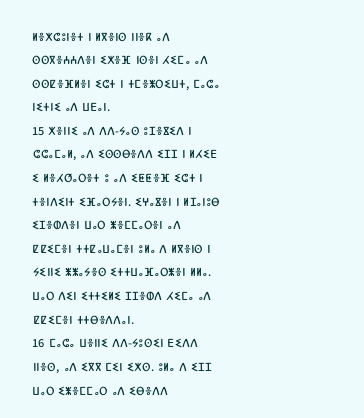ⵍⴻⵅⵛⵓⵏⴻⵜ ⵏ ⵍⴳⴻⵏⵙ ⵏⵏⴻⴽ ⴰⴷ ⵙⵙⴳⴻⵄⵄⴷⴻⵏ ⵉⵅⴻⴼ ⵏⵙⴻⵏ ⵃⵉⵎⴰ ⴰⴷ ⵙⵙⵇⴻⴼⵍⴻⵏ ⵉⵛⵜ ⵏ ⵜⵎⴻⵥⵔⵉⵡⵜ, ⵎⴰⵛⴰ ⵏⵉⵜⵏⵉ ⴰⴷ ⵡⴹⴰⵏ.
15 ⵅⴻⵏⵏⵉ ⴰⴷ ⴷⴷ-ⵢⴰⵙ ⵓⵊⴻⴵⵉⴷ ⵏ ⵛⵛⴰⵎⴰⵍ, ⴰⴷ ⵉⵙⵙⴱⴻⴷⴷ ⵉⵊⵊ ⵏ ⵍⵃⵉⴹ ⵉ ⵍⴻⵃⵚⴰⵔⴻⵜ ⵓ ⴰⴷ ⵉⵟⵟⴻⴼ ⵉⵛⵜ ⵏ ⵜⴻⵏⴷⵉⵏⵜ ⵉⴼⴰⵔⵢⴻⵏ. ⵉⵖⴰⴵⴻⵏ ⵏ ⵍⵊⴰⵏⵓⴱ ⵉⵊⴻⵀⴷⴻⵏ ⵡⴰⵔ ⵥⴻⵎⵎⴰⵔⴻⵏ ⴰⴷ ⵇⵇⵉⵎⴻⵏ ⵜⵜⵇⴰⵡⴰⵎⴻⵏ ⵓⵍⴰ ⴷ ⵍⴳⴻⵏⵙ ⵏ ⵢⵉⵏⵏⵉ ⵥⵥⴰⵢⴻⵙ ⵉⵜⵜⵡⴰⴼⴰⵔⵥⴻⵏ ⵍⵍⴰ. ⵡⴰⵔ ⴷⵉⵏ ⵉⵜⵜⵉⵍⵉ ⵊⵊⴻⵀⴷ ⵃⵉⵎⴰ ⴰⴷ ⵇⵇⵉⵎⴻⵏ ⵜⵜⴱⴻⴷⴷⴰⵏ.
16 ⵎⴰⵛⴰ ⵡⴻⵏⵏⵉ ⴷⴷ-ⵢⵓⵙⵉⵏ ⴹⵉⴷⴷ ⵏⵏⴻⵙ, ⴰⴷ ⵉⴳⴳ ⵎⵉⵏ ⵉⵅⵙ. ⵓⵍⴰ ⴷ ⵉⵊⵊ ⵡⴰⵔ ⵉⵥⴻⵎⵎⴰⵔ ⴰⴷ ⵉⴱⴻⴷⴷ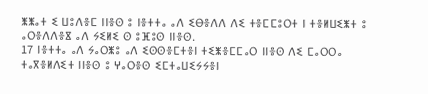ⵥⵥⴰⵜ ⵉ ⵡⵓⴷⴻⵎ ⵏⵏⴻⵙ ⵓ ⵏⴻⵜⵜⴰ ⴰⴷ ⵉⴱⴻⴷⴷ ⴷⵉ ⵜⴻⵎⵎⵓⵔⵜ ⵏ ⵜⴻⵍⵡⵉⵥⵜ ⵓ ⴰⵔⴻⴷⴷⴻⴵ ⴰⴷ ⵢⵉⵍⵉ ⵙ ⵓⴼⵓⵙ ⵏⵏⴻⵙ.
17 ⵏⴻⵜⵜⴰ ⴰⴷ ⵢⴰⵔⵥⵓ ⴰⴷ ⵉⵙⵙⴻⵎⵜⴻⵏ ⵜⵉⵥⴻⵎⵎⴰⵔ ⵏⵏⴻⵙ ⴷⵉ ⵎⴰⵔⵔⴰ ⵜⴰⴳⴻⵍⴷⵉⵜ ⵏⵏⴻⵙ ⵓ ⵖⴰⵔⴻⵙ ⵉⵎⵜⴰⵡⵉⵢⵢⴻⵏ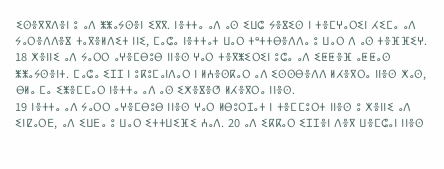ⵉⵙⴻⴳⴳⴷⴻⵏ ⵓ ⴰⴷ ⵥⵥⴰⵢⵙⴻⵏ ⵉⴳⴳ. ⵏⴻⵜⵜⴰ ⴰⴷ ⴰⵙ ⵉⵡⵛ ⵢⴻⴵⵉⵙ ⵏ ⵜⴻⵎⵖⴰⵔⵉⵏ ⵃⵉⵎⴰ ⴰⴷ ⵢⴰⵔⴻⴷⴷⴻⴵ ⵜⴰⴳⴻⵍⴷⵉⵜ ⵏⵏⵉ, ⵎⴰⵛⴰ ⵏⴻⵜⵜⴰⵜ ⵡⴰⵔ ⵜᵉⵜⵜⴱⴻⴷⴷⴰ ⵓ ⵡⴰⵔ ⴷ ⴰⵙ ⵜⴻⴼⴼⵉⵖ.
18 ⵅⴻⵏⵏⵉ ⴰⴷ ⵢⴰⵔⵔ ⴰⵖⴻⵎⴱⵓⴱ ⵏⵏⴻⵙ ⵖⴰⵔ ⵜⴻⴳⵥⵉⵔⵉⵏ ⵓⵛⴰ ⴰⴷ ⵉⵟⵟⴻⴼ ⴰⵟⵟⴰⵙ ⵥⵥⴰⵢⵙⴻⵏⵜ. ⵎⴰⵛⴰ ⵉⵊⵊ ⵏ ⵓⴽⵓⵎⴰⵏⴷⴰⵔ ⵏ ⵍⵄⴻⵙⴽⴰⵔ ⴰⴷ ⵉⵙⵙⴱⴻⴷⴷ ⵍⵃⴻⴳⵔⴰ ⵏⵏⴻⵙ ⵅⴰⵙ, ⴱⵍⴰ ⵎⴰ ⵉⵥⴻⵎⵎⴰⵔ ⵏⴻⵜⵜⴰ ⴰⴷ ⴰⵙ ⵉⵅⴻⴵⴻⵚ ⵍⵃⴻⴳⵔⴰ ⵏⵏⴻⵙ.
19 ⵏⴻⵜⵜⴰ ⴰⴷ ⵢⴰⵔⵔ ⴰⵖⴻⵎⴱⵓⴱ ⵏⵏⴻⵙ ⵖⴰⵔ ⵍⴱⵓⵔⵊⴰⵜ ⵏ ⵜⴻⵎⵎⵓⵔⵜ ⵏⵏⴻⵙ ⵓ ⵅⴻⵏⵏⵉ ⴰⴷ ⵉⵏⵇⴰⵔⴹ, ⴰⴷ ⵉⵡⴹⴰ ⵓ ⵡⴰⵔ ⵉⵜⵜⵡⵉⴼⵉ ⵄⴰⴷ. 20 ⴰⴷ ⵉⴽⴽⴰⵔ ⵉⵊⵊⴻⵏ ⴷⴻⴳ ⵡⴻⵎⵛⴰⵏ ⵏⵏⴻⵙ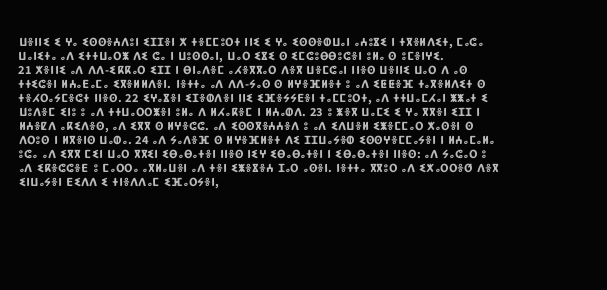ⵡⴻⵏⵏⵉ ⵉ ⵖⴰ ⵉⵙⵙⴻⵄⴷⵓⵏ ⵉⵊⵊⴻⵏ ⵅ ⵜⴻⵎⵎⵓⵔⵜ ⵏⵏⵉ ⵉ ⵖⴰ ⵉⵙⵙⴻⵀⵡⴰⵏ ⴰⵄⵓⴵⵉ ⵏ ⵜⴳⴻⵍⴷⵉⵜ, ⵎⴰⵛⴰ ⵡⴰⵏⵉⵜⴰ ⴰⴷ ⵉⵜⵜⵡⴰⵔⵥ ⴷⵉ ⵛⴰ ⵏ ⵡⵓⵙⵙⴰⵏ, ⵡⴰⵔ ⵉⴵⵉ ⵙ ⵉⵎⵛⵓⴱⴱⵓⵛⴻⵏ ⵓⵍⴰ ⵙ ⵓⵎⴻⵏⵖⵉ.
21 ⵅⴻⵏⵏⵉ ⴰⴷ ⴷⴷ-ⵉⴽⴽⴰⵔ ⵉⵊⵊ ⵏ ⴱⵏⴰⴷⴻⵎ ⴰⵃⴻⴳⴳⴰⵔ ⴷⴻⴳ ⵡⴻⵎⵛⴰⵏ ⵏⵏⴻⵙ ⵡⴻⵏⵏⵉ ⵡⴰⵔ ⴷ ⴰⵙ ⵜⵜⵉⵛⴻⵏ ⵍⵄⴰⴹⴰⵎⴰ ⵉⴳⴻⵍⵍⴷⴻⵏ. ⵏⴻⵜⵜⴰ ⴰⴷ ⴷⴷ-ⵢⴰⵙ ⵙ ⵍⵖⴻⴼⵍⴻⵜ ⵓ ⴰⴷ ⵉⵟⵟⴻⴼ ⵜⴰⴳⴻⵍⴷⵉⵜ ⵙ ⵜⴻⵃⵔⴰⵢⵎⴻⵛⵜ ⵏⵏⴻⵙ. 22 ⵉⵖⴰⴵⴻⵏ ⵉⵊⴻⵀⴷⴻⵏ ⵏⵏⵉ ⵉⴼⴻⵢⵢⴹⴻⵏ ⵜⴰⵎⵎⵓⵔⵜ, ⴰⴷ ⵜⵜⵡⴰⵎⵃⴰⵏ ⵥⵥⴰⵜ ⵉ ⵡⵓⴷⴻⵎ ⵉⵏⵓ ⵓ ⴰⴷ ⵜⵜⵡⴰⵔⵔⵥⴻⵏ ⵓⵍⴰ ⴷ ⵍⵃⴰⴽⴻⵎ ⵏ ⵍⵄⴰⵀⴷ. 23 ⵓ ⵥⴻⴳ ⵡⴰⵎⵉ ⵉ ⵖⴰ ⴳⴳⴻⵏ ⵉⵊⵊ ⵏ ⵍⵄⴻⵇⴷ ⴰⴽⵉⴷⴻⵙ, ⴰⴷ ⵉⴳⴳ ⵙ ⵍⵖⴻⵛⵛ. ⴰⴷ ⵉⵙⵙⴳⴻⵄⵄⴻⴷ ⵓ ⴰⴷ ⵉⴷⵡⴻⵍ ⵉⵥⴻⵎⵎⴰⵔ ⵅⴰⵙⴻⵏ ⵙ ⴷⵔⵓⵙ ⵏ ⵍⴳⴻⵏⵙ ⵡⴰⵀⴰ. 24 ⴰⴷ ⵢⴰⴷⴻⴼ ⵙ ⵍⵖⴻⴼⵍⴻⵜ ⴷⵉ ⵊⵊⵡⴰⵢⴻⵀ ⵉⵙⵙⵖⴻⵎⵎⴰⵢⴻⵏ ⵏ ⵍⵄⴰⵎⴰⵍⴰ ⵓⵛⴰ ⴰⴷ ⵉⴳⴳ ⵎⵉⵏ ⵡⴰⵔ ⴳⴳⵉⵏ ⵉⴱⴰⴱⴰⵜⴻⵏ ⵏⵏⴻⵙ ⵏⵉⵖ ⵉⴱⴰⴱⴰⵜⴻⵏ ⵏ ⵉⴱⴰⴱⴰⵜⴻⵏ ⵏⵏⴻⵙ: ⴰⴷ ⵢⴰⵛⴰⵔ ⵓ ⴰⴷ ⵉⴽⴻⵛⵛⴻⴹ ⵓ ⵎⴰⵔⵔⴰ ⴰⴳⵍⴰⵡⴻⵏ ⴰⴷ ⵜⴻⵏ ⵉⵥⴻⴵⴻⵄ ⵊⴰⵔ ⴰⵙⴻⵏ. ⵏⴻⵜⵜⴰ ⴳⴳⵓⵔ ⴰⴷ ⵉⵅⴰⵔⵔⴻⵚ ⴷⴻⴳ ⵉⵏⵡⴰⵢⴻⵏ ⴹⵉⴷⴷ ⵉ ⵜⵏⴻⴷⴷⴰⵎ ⵉⴼⴰⵔⵢⴻⵏ,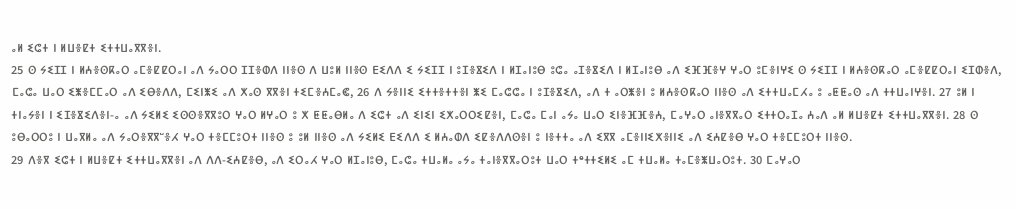ⴰⵍ ⵉⵛⵜ ⵏ ⵍⵡⴻⵇⵜ ⵉⵜⵜⵡⴰⴳⴳⴻⵏ.
25 ⵙ ⵢⵉⵊⵊ ⵏ ⵍⵄⴻⵙⴽⴰⵔ ⴰⵎⴻⵇⵇⵔⴰⵏ ⴰⴷ ⵢⴰⵔⵔ ⵊⵊⴻⵀⴷ ⵏⵏⴻⵙ ⴷ ⵡⵓⵍ ⵏⵏⴻⵙ ⴹⵉⴷⴷ ⵉ ⵢⵉⵊⵊ ⵏ ⵓⵊⴻⴵⵉⴷ ⵏ ⵍⵊⴰⵏⵓⴱ ⵓⵛⴰ ⴰⵊⴻⴵⵉⴷ ⵏ ⵍⵊⴰⵏⵓⴱ ⴰⴷ ⵉⴼⴼⴻⵖ ⵖⴰⵔ ⵓⵎⴻⵏⵖⵉ ⵙ ⵢⵉⵊⵊ ⵏ ⵍⵄⴻⵙⴽⴰⵔ ⴰⵎⴻⵇⵇⵔⴰⵏ ⵉⵊⵀⴻⴷ, ⵎⴰⵛⴰ ⵡⴰⵔ ⵉⵥⴻⵎⵎⴰⵔ ⴰⴷ ⵉⴱⴻⴷⴷ, ⵎⵉⵏⵥⵉ ⴰⴷ ⵅⴰⵙ ⴳⴳⴻⵏ ⵜⵉⵎⴻⵄⵎⴰⵞ, 26 ⴷ ⵢⴻⵏⵏⵉ ⵉⵜⵜⴻⵜⵜⴻⵏ ⵥⵉ ⵎⴰⵛⵛⴰ ⵏ ⵓⵊⴻⴵⵉⴷ, ⴰⴷ ⵜ ⴰⵔⵥⴻⵏ ⵓ ⵍⵄⴻⵙⴽⴰⵔ ⵏⵏⴻⵙ ⴰⴷ ⵉⵜⵜⵡⴰⵎⵃⴰ ⵓ ⴰⵟⵟⴰⵙ ⴰⴷ ⵜⵜⵡⴰⵏⵖⴻⵏ. 27 ⵓⵍ ⵏ ⵜⵏⴰⵢⴻⵏ ⵏ ⵉⵊⴻⴵⵉⴷⴻⵏ-ⴰ ⴰⴷ ⵢⵉⵍⵉ ⵉⵙⵙⴻⴳⴳⵓⵔ ⵖⴰⵔ ⵍⵖⴰⵔ ⵓ ⵅ ⵟⵟⴰⴱⵍⴰ ⴷ ⵉⵛⵜ ⴰⴷ ⵉⵏⵉⵏ ⵉⵅⴰⵔⵔⵉⵇⴻⵏ, ⵎⴰⵛⴰ ⵎⴰⵏ ⴰⵢⴰ ⵡⴰⵔ ⵉⵏⴻⴼⴼⴻⵄ, ⵎⴰⵖⴰⵔ ⴰⵏⴻⴳⴳⴰⵔ ⵉⵜⵜⵔⴰⵊⴰ ⵄⴰⴷ ⴰⵍ ⵍⵡⴻⵇⵜ ⵉⵜⵜⵡⴰⴳⴳⴻⵏ. 28 ⵙ ⵓⴱⴰⵔⵔⵓ ⵏ ⵡⴰⴳⵍⴰ ⴰⴷ ⵢⴰⵔⴻⴳⴳⵯⴻⵃ ⵖⴰⵔ ⵜⴻⵎⵎⵓⵔⵜ ⵏⵏⴻⵙ ⵓ ⵓⵍ ⵏⵏⴻⵙ ⴰⴷ ⵢⵉⵍⵉ ⴹⵉⴷⴷ ⵉ ⵍⵄⴰⵀⴷ ⵉⵇⴻⴷⴷⵙⴻⵏ ⵓ ⵏⴻⵜⵜⴰ ⴰⴷ ⵉⴳⴳ ⴰⵎⴻⵏⵏⵉⵅⴻⵏⵏⵉ ⴰⴷ ⵉⵄⵇⴻⴱ ⵖⴰⵔ ⵜⴻⵎⵎⵓⵔⵜ ⵏⵏⴻⵙ.
29 ⴷⴻⴳ ⵉⵛⵜ ⵏ ⵍⵡⴻⵇⵜ ⵉⵜⵜⵡⴰⴳⴳⴻⵏ ⴰⴷ ⴷⴷ-ⵉⵄⵇⴻⴱ, ⴰⴷ ⵉⵔⴰⵃ ⵖⴰⵔ ⵍⵊⴰⵏⵓⴱ, ⵎⴰⵛⴰ ⵜⵡⴰⵍⴰ ⴰⵢⴰ ⵜⴰⵏⴻⴳⴳⴰⵔⵓⵜ ⵡⴰⵔ ⵜᵉⵜⵜⵉⵍⵉ ⴰⵎ ⵜⵡⴰⵍⴰ ⵜⴰⵎⴻⵥⵡⴰⵔⵓⵜ. 30 ⵎⴰⵖⴰⵔ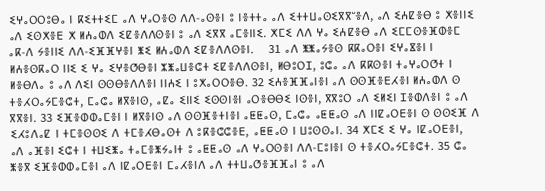ⵉⵖⴰⵔⵔⵓⴱⴰ ⵏ ⴽⵉⵜⵜⵉⵎ ⴰⴷ ⵖⴰⵔⴻⵙ ⴷⴷ-ⴰⵙⴻⵏ ⵓ ⵏⴻⵜⵜⴰ ⴰⴷ ⵉⵜⵜⵡⴰⵙⵉⴳⴳⵯⴻⴷ, ⴰⴷ ⵉⵄⵇⴻⴱ ⵓ ⵅⴻⵏⵏⵉ ⴰⴷ ⵉⵙⵅⴻⴹ ⵅ ⵍⵄⴰⵀⴷ ⵉⵇⴻⴷⴷⵙⴻⵏ ⵓ ⴰⴷ ⵉⴳⴳ ⴰⵎⴻⵏⵏⵉ. ⵅⵎⵉ ⴷⴷ ⵖⴰ ⵉⵄⵇⴻⴱ ⴰⴷ ⵉⵎⵎⵙⴻⴼⵀⴻⵎ ⴰⴽ-ⴷ ⵢⴻⵏⵏⵉ ⴷⴷ-ⵉⴼⴼⵖⴻⵏ ⵥⵉ ⵍⵄⴰⵀⴷ ⵉⵇⴻⴷⴷⵙⴻⵏ.    31 ⴰⴷ ⵥⵥⴰⵢⴻⵙ ⴽⴽⴰⵔⴻⵏ ⵉⵖⴰⴵⴻⵏ ⵏ ⵍⵄⴻⵙⴽⴰⵔ ⵏⵏⵉ ⵉ ⵖⴰ ⵉⵖⴻⵚⴱⴻⵏ ⵣⵥⴰⵡⴻⵛⵜ ⵉⵇⴻⴷⴷⵙⴻⵏ, ⵍⴱⵓⵔⵊ, ⵓⵛⴰ ⴰⴷ ⴽⴽⵙⴻⵏ ⵜⴰⵖⴰⵔⵚⵜ ⵏ ⵍⴻⴱⴷⴰ ⵓ ⴰⴷ ⴷⵉⵏ ⵙⵙⴱⴻⴷⴷⴻⵏ ⵏⵏⵄⵉ ⵏ ⵓⵅⴰⵔⵔⴻⴱ. 32 ⵉⵄⴻⴼⴼⴰⵏⴻⵏ ⴰⴷ ⵙⵙⴼⴻⴹⵃⴻⵏ ⵍⵄⴰⵀⴷ ⵙ ⵜⴻⵃⵔⴰⵢⵎⴻⵛⵜ, ⵎⴰⵛⴰ ⵍⴳⴻⵏⵙ, ⴰⵇⴰ ⵉⵏⵏⵉ ⵉⵙⵙⵏⴻⵏ ⴰⵔⴻⴱⴱⵉ ⵏⵙⴻⵏ, ⴳⴳⵓⵔ ⴰⴷ ⵉⵍⵉⵏ ⵊⴻⵀⴷⴻⵏ ⵓ ⴰⴷ ⴳⴳⴻⵏ. 33 ⵉⴼⴻⵀⵀⴰⵎⴻⵏ ⵏ ⵍⴳⴻⵏⵙ ⴰⴷ ⵙⵙⴼⴻⵜⵏⴻⵏ ⴰⵟⵟⴰⵙ, ⵎⴰⵛⴰ ⴰⵟⵟⴰⵙ ⴰⴷ ⵏⵏⵇⴰⵔⴹⴻⵏ ⵙ ⵙⵙⵉⴼ ⴷ ⵉⵃⵓⴷⴰⵇ ⵏ ⵜⵎⴻⵙⵙⵉ ⴷ ⵜⵎⴻⵃⴱⴰⵙⵜ ⴷ ⵓⴽⴻⵛⵛⴻⴹ, ⴰⵟⵟⴰⵙ ⵏ ⵡⵓⵙⵙⴰⵏ. 34 ⵅⵎⵉ ⵉ ⵖⴰ ⵏⵇⴰⵔⴹⴻⵏ, ⴰⴷ ⴰⴼⴻⵏ ⵉⵛⵜ ⵏ ⵜⵡⵉⵥⴰ ⵜⴰⵎⴻⵥⵢⴰⵏⵜ ⵓ ⴰⵟⵟⴰⵙ ⴰⴷ ⵖⴰⵔⵙⴻⵏ ⴷⴷ-ⵎⵓⵏⴻⵏ ⵙ ⵜⴻⵃⵔⴰⵢⵎⴻⵛⵜ. 35 ⵛⴰ ⵥⴻⴳ ⵉⴼⴻⵀⵀⴰⵎⴻⵏ ⴰⴷ ⵏⵇⴰⵔⴹⴻⵏ ⵎⴰⵃⴻⵏⴷ ⴰⴷ ⵜⵜⵡⴰⵚⴻⴼⴼⴰⵏ ⵓ ⴰⴷ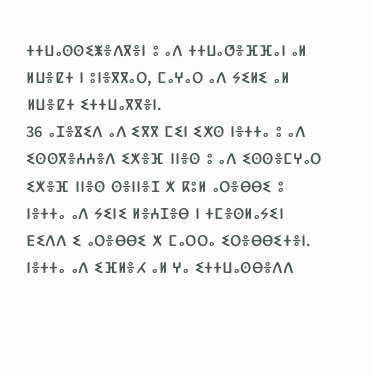ⵜⵜⵡⴰⵙⵙⵉⵥⴻⴷⴳⴻⵏ ⵓ ⴰⴷ ⵜⵜⵡⴰⵚⴻⴼⴼⴰⵏ ⴰⵍ ⵍⵡⴻⵇⵜ ⵏ ⵓⵏⴻⴳⴳⴰⵔ, ⵎⴰⵖⴰⵔ ⴰⴷ ⵢⵉⵍⵉ ⴰⵍ ⵍⵡⴻⵇⵜ ⵉⵜⵜⵡⴰⴳⴳⴻⵏ.
36 ⴰⵊⴻⴵⵉⴷ ⴰⴷ ⵉⴳⴳ ⵎⵉⵏ ⵉⵅⵙ ⵏⴻⵜⵜⴰ ⵓ ⴰⴷ ⵉⵙⵙⴳⴻⵄⵄⴻⴷ ⵉⵅⴻⴼ ⵏⵏⴻⵙ ⵓ ⴰⴷ ⵉⵙⵙⴻⵎⵖⴰⵔ ⵉⵅⴻⴼ ⵏⵏⴻⵙ ⵙⴻⵏⵏⴻⵊ ⵅ ⴽⵓⵍ ⴰⵔⴻⴱⴱⵉ ⵓ ⵏⴻⵜⵜⴰ ⴰⴷ ⵢⵉⵏⵉ ⵍⴻⵄⵊⴻⴱ ⵏ ⵜⵎⴻⵙⵍⴰⵢⵉⵏ ⴹⵉⴷⴷ ⵉ ⴰⵔⴻⴱⴱⵉ ⵅ ⵎⴰⵔⵔⴰ ⵉⵔⴻⴱⴱⵉⵜⴻⵏ. ⵏⴻⵜⵜⴰ ⴰⴷ ⵉⴼⵍⴻⵃ ⴰⵍ ⵖⴰ ⵉⵜⵜⵡⴰⵙⴱⴻⴷⴷ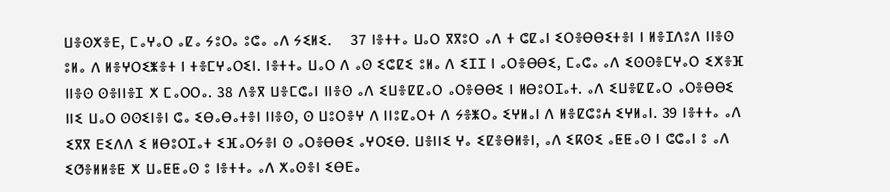ⵡⴻⵙⵅⴻⴹ, ⵎⴰⵖⴰⵔ ⴰⵇⴰ ⵢⵓⵔⴰ ⵓⵛⴰ ⴰⴷ ⵢⵉⵍⵉ.    37 ⵏⴻⵜⵜⴰ ⵡⴰⵔ ⴳⴳⵓⵔ ⴰⴷ ⵜ ⵛⵇⴰⵏ ⵉⵔⴻⴱⴱⵉⵜⴻⵏ ⵏ ⵍⴻⵊⴷⵓⴷ ⵏⵏⴻⵙ ⵓⵍⴰ ⴷ ⵍⴻⵖⵔⵉⵥⴻⵜ ⵏ ⵜⴻⵎⵖⴰⵔⵉⵏ. ⵏⴻⵜⵜⴰ ⵡⴰⵔ ⴷ ⴰⵙ ⵉⵛⵇⵉ ⵓⵍⴰ ⴷ ⵉⵊⵊ ⵏ ⴰⵔⴻⴱⴱⵉ, ⵎⴰⵛⴰ ⴰⴷ ⵉⵙⵙⴻⵎⵖⴰⵔ ⵉⵅⴻⴼ ⵏⵏⴻⵙ ⵙⴻⵏⵏⴻⵊ ⵅ ⵎⴰⵔⵔⴰ. 38 ⴷⴻⴳ ⵡⴻⵎⵛⴰⵏ ⵏⵏⴻⵙ ⴰⴷ ⵉⵡⴻⵇⵇⴰⵔ ⴰⵔⴻⴱⴱⵉ ⵏ ⵍⴱⵓⵔⵊⴰⵜ. ⴰⴷ ⵉⵡⴻⵇⵇⴰⵔ ⴰⵔⴻⴱⴱⵉ ⵏⵏⵉ ⵡⴰⵔ ⵙⵙⵉⵏⴻⵏ ⵛⴰ ⵉⴱⴰⴱⴰⵜⴻⵏ ⵏⵏⴻⵙ, ⵙ ⵡⵓⵔⴻⵖ ⴷ ⵏⵏⵓⵇⴰⵔⵜ ⴷ ⵢⴻⵥⵔⴰ ⵉⵖⵍⴰⵏ ⴷ ⵍⴻⵇⵛⵓⵄ ⵉⵖⵍⴰⵏ. 39 ⵏⴻⵜⵜⴰ ⴰⴷ ⵉⴳⴳ ⴹⵉⴷⴷ ⵉ ⵍⴱⵓⵔⵊⴰⵜ ⵉⴼⴰⵔⵢⴻⵏ ⵙ ⴰⵔⴻⴱⴱⵉ ⴰⵖⵔⵉⴱ. ⵡⴻⵏⵏⵉ ⵖⴰ ⵉⵇⴻⴱⵍⴻⵏ, ⴰⴷ ⵉⴽⵙⵉ ⴰⵟⵟⴰⵙ ⵏ ⵛⵛⴰⵏ ⵓ ⴰⴷ ⵉⵚⴻⵍⵍⴻⵟ ⵅ ⵡⴰⵟⵟⴰⵙ ⵓ ⵏⴻⵜⵜⴰ ⴰⴷ ⵅⴰⵙⴻⵏ ⵉⴱⴹⴰ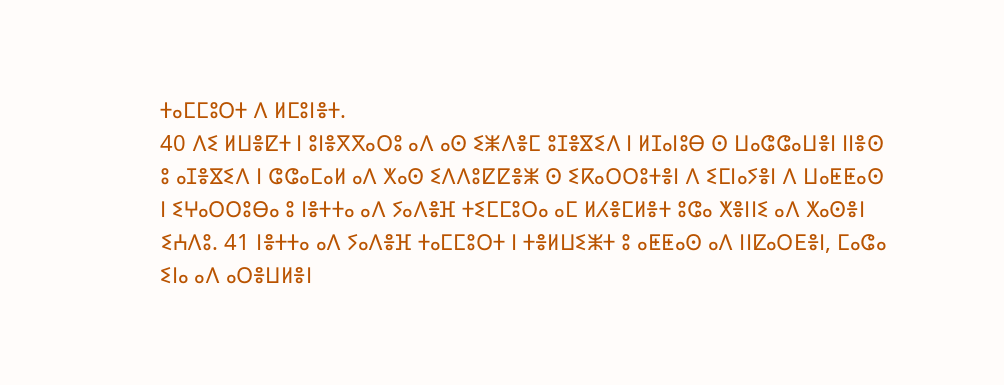ⵜⴰⵎⵎⵓⵔⵜ ⴷ ⵍⵎⵓⵏⴻⵜ.
40 ⴷⵉ ⵍⵡⴻⵇⵜ ⵏ ⵓⵏⴻⴳⴳⴰⵔⵓ ⴰⴷ ⴰⵙ ⵉⵥⴷⴻⵎ ⵓⵊⴻⴵⵉⴷ ⵏ ⵍⵊⴰⵏⵓⴱ ⵙ ⵡⴰⵛⵛⴰⵡⴻⵏ ⵏⵏⴻⵙ ⵓ ⴰⵊⴻⴵⵉⴷ ⵏ ⵛⵛⴰⵎⴰⵍ ⴰⴷ ⵅⴰⵙ ⵉⴷⴷⵓⵇⵇⴻⵥ ⵙ ⵉⴽⴰⵔⵔⵓⵜⴻⵏ ⴷ ⵉⵎⵏⴰⵢⴻⵏ ⴷ ⵡⴰⵟⵟⴰⵙ ⵏ ⵉⵖⴰⵔⵔⵓⴱⴰ ⵓ ⵏⴻⵜⵜⴰ ⴰⴷ ⵢⴰⴷⴻⴼ ⵜⵉⵎⵎⵓⵔⴰ ⴰⵎ ⵍⵃⴻⵎⵍⴻⵜ ⵓⵛⴰ ⵅⴻⵏⵏⵉ ⴰⴷ ⵅⴰⵙⴻⵏ ⵉⵄⴷⵓ. 41 ⵏⴻⵜⵜⴰ ⴰⴷ ⵢⴰⴷⴻⴼ ⵜⴰⵎⵎⵓⵔⵜ ⵏ ⵜⴻⵍⵡⵉⵥⵜ ⵓ ⴰⵟⵟⴰⵙ ⴰⴷ ⵏⵏⵇⴰⵔⴹⴻⵏ, ⵎⴰⵛⴰ ⵉⵏⴰ ⴰⴷ ⴰⵔⴻⵡⵍⴻⵏ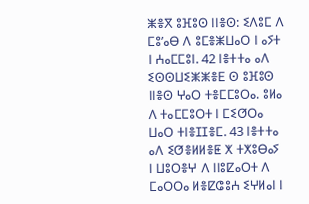ⵥⴻⴳ ⵓⴼⵓⵙ ⵏⵏⴻⵙ: ⵉⴷⵓⵎ ⴷ ⵎⵓ’ⴰⴱ ⴷ ⵓⵎⴻⵥⵡⴰⵔ ⵏ ⴰⵢⵜ ⵏ ⵄⴰⵎⵎⵓⵏ. 42 ⵏⴻⵜⵜⴰ ⴰⴷ ⵉⵙⵙⵡⵉⵥⵥⴻⴹ ⵙ ⵓⴼⵓⵙ ⵏⵏⴻⵙ ⵖⴰⵔ ⵜⴻⵎⵎⵓⵔⴰ. ⵓⵍⴰ ⴷ ⵜⴰⵎⵎⵓⵔⵜ ⵏ ⵎⵉⵚⵔⴰ ⵡⴰⵔ ⵜⵏⴻⵊⵊⴻⵎ. 43 ⵏⴻⵜⵜⴰ ⴰⴷ ⵉⵚⴻⵍⵍⴻⵟ ⵅ ⵜⵅⵓⴱⴰⵢ ⵏ ⵡⵓⵔⴻⵖ ⴷ ⵏⵏⵓⵇⴰⵔⵜ ⴷ ⵎⴰⵔⵔⴰ ⵍⴻⵇⵛⵓⵄ ⵉⵖⵍⴰⵏ ⵏ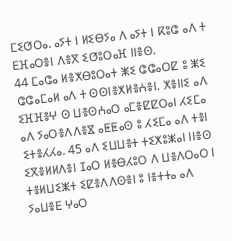ⵎⵉⵚⵔⴰ. ⴰⵢⵜ ⵏ ⵍⵉⴱⵢⴰ ⴷ ⴰⵢⵜ ⵏ ⴽⵓⵛ ⴰⴷ ⵜ ⴹⴼⴰⵔⴻⵏ ⴷⴻⴳ ⵉⵚⵓⵔⴰⴼ ⵏⵏⴻⵙ.
44 ⵎⴰⵛⴰ ⵍⴻⵅⴱⵓⵔⴰⵜ ⵥⵉ ⵛⵛⴰⵔⵇ ⵓ ⵥⵉ ⵛⵛⴰⵎⴰⵍ ⴰⴷ ⵜ ⵙⵙⵏⴻⵅⵍⴻⵄⴻⵏ. ⵅⴻⵏⵏⵉ ⴰⴷ ⵉⴼⴼⴻⵖ ⵙ ⵡⴻⵙⵄⴰⵔ ⴰⵎⴻⵇⵇⵔⴰⵏ ⵃⵉⵎⴰ ⴰⴷ ⵢⴰⵔⴻⴷⴷⴻⴵ ⴰⵟⵟⴰⵙ ⵓ ⵃⵉⵎⴰ ⴰⴷ ⵜⴻⵏ ⵉⵜⴻⵃⵃⴰ. 45 ⴰⴷ ⵉⵡⵡⴻⵜ ⵜⵉⵅⵓⵥⴰⵏ ⵏⵏⴻⵙ ⵉⴳⴻⵍⵍⴷⴻⵏ ⵊⴰⵔ ⵍⴻⴱⵃⵓⵔ ⴷ ⵡⴻⴷⵔⴰⵔ ⵏ ⵜⴻⵍⵡⵉⵥⵜ ⵉⵇⴻⴷⴷⵙⴻⵏ ⵓ ⵏⴻⵜⵜⴰ ⴰⴷ ⵢⴰⵡⴻⴹ ⵖⴰⵔ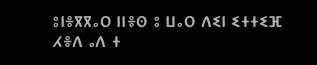ⵓⵏⴻⴳⴳⴰⵔ ⵏⵏⴻⵙ ⵓ ⵡⴰⵔ ⴷⵉⵏ ⵉⵜⵜⵉⴼ ⵃⴻⴷ ⴰⴷ ⵜ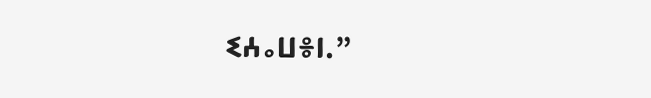ⵉⵄⴰⵡⴻⵏ.”